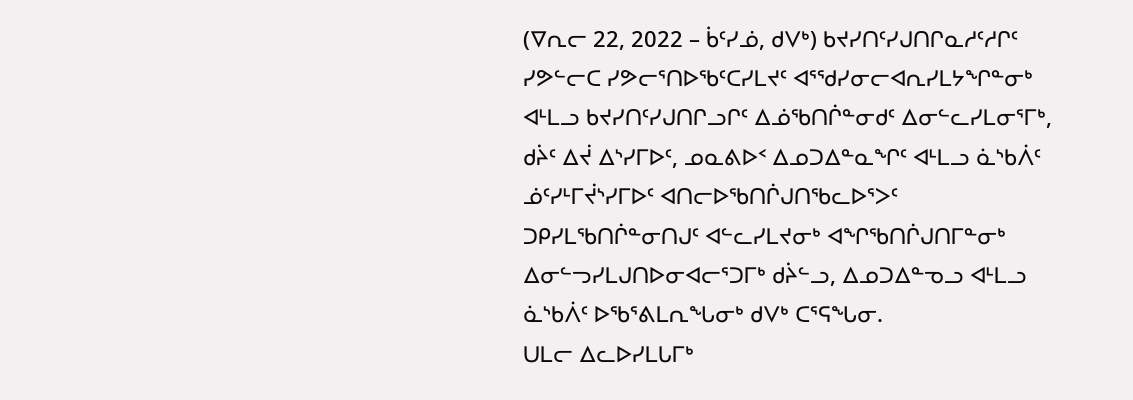(ᐁᕆᓕ 22, 2022 – ᑳᑦᓯᓅ, ᑯᐯᒃ) ᑲᔪᓯᑎᑦᓯᒍᑎᒋᓇᓱᑦᓱᒋᑦ ᓯᕗᓪᓕᑕ ᓯᕗᓕᕐᑎᐅᖃᑦᑕᓯᒪᔪᑦ ᐊᕐᖁᓯᓂᓕᐊᕆᓯᒪᔭᖏᓐᓂᒃ ᐊᒻᒪᓗ ᑲᔪᓯᑎᑦᓯᒍᑎᒋᓗᒋᑦ ᐃᓅᖃᑎᒌᓐᓂᑯᑦ ᐃᓂᓪᓚᓯᒪᓂᕐᒥᒃ, ᑯᔩᑦ ᐃᔫ ᐃᔅᓯᒥᐅᑦ, ᓄᓇᕕᐅᑉ ᐃᓄᑐᐃᓐᓇᖏᑦ ᐊᒻᒪᓗ ᓈᔅᑲᐲᑦ ᓅᑦᓯᒻᒥᔫᔅᓯᒥᐅᑦ ᐊᑎᓕᐅᖃᑎᒌᒍᑎᖃᓚᐅᕐᐳᑦ ᑐᑭᓯᒪᖃᑎᒌᓐᓂᑎᒍᑦ ᐊᓪᓚᓯᒪᔪᓂᒃ ᐊᖏᖃᑎᒌᒍᑎᒥᓐᓂᒃ ᐃᓂᓪᓓᓯᒪᒍᑎᐅᓂᐊᓕᕐᑐᒥᒃ ᑯᔩᓪᓗ, ᐃᓄᑐᐃᓐᓀᓗ ᐊᒻᒪᓗ ᓈᔅᑲᐲᑦ ᐅᖃᕐᕕᒪᕆᖓᓂᒃ ᑯᐯᒃ ᑕᕐᕋᖓᓂ.
ᑌᒪᓕ ᐃᓚᐅᓯᒪᒐᒥᒃ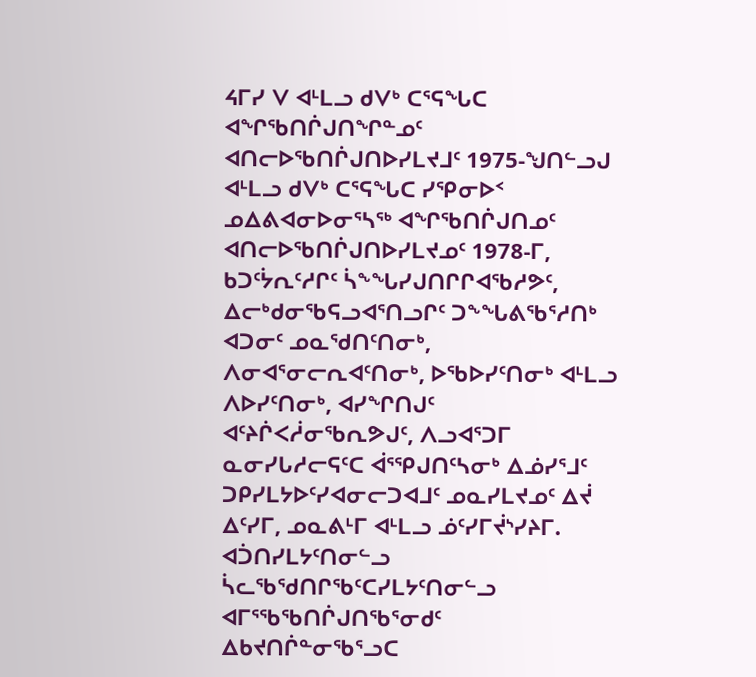ᔦᒥᓯ ᐯ ᐊᒻᒪᓗ ᑯᐯᒃ ᑕᕐᕋᖓᑕ ᐊᖏᖃᑎᒌᒍᑎᖏᓐᓄᑦ ᐊᑎᓕᐅᖃᑎᒌᒍᑎᐅᓯᒪᔪᒧᑦ 1975-ᖑᑎᓪᓗᒍ ᐊᒻᒪᓗ ᑯᐯᒃ ᑕᕐᕋᖓᑕ ᓯᕿᓂᐅᑉ ᓄᐃᕕᐊᓂᐅᓂᕐᓴᖅ ᐊᖏᖃᑎᒌᒍᑎᓄᑦ ᐊᑎᓕᐅᖃᑎᒌᒍᑎᐅᓯᒪᔪᓄᑦ 1978-ᒥ, ᑲᑐᑦᔮᕆᑦᓱᒋᑦ ᓵᖕᖓᓯᒍᑎᒋᒋᐊᖃᓱᕗᑦ, ᐃᓕᒃᑯᓂᖃᕋᓗᐊᕐᑎᓗᒋᑦ ᑐᖕᖓᕕᖃᕐᓱᑎᒃ ᐊᑐᓂᑦ ᓄᓇᖁᑎᑦᑎᓂᒃ, ᐱᓂᐊᕐᓂᓕᕆᐊᑦᑎᓂᒃ, ᐅᖃᐅᓯᑦᑎᓂᒃ ᐊᒻᒪᓗ ᐱᐅᓯᑦᑎᓂᒃ, ᐊᓯᖏᑎᒍᑦ ᐊᑦᔨᒌᐸᓲᓂᖃᕆᕗᒍᑦ, ᐱᓗᐊᕐᑐᒥ ᓇᓂᓯᒐᓱᓕᕋᑦᑕ ᐋᕐᕿᒍᑎᑦᓴᓂᒃ ᐃᓅᓯᕐᒧᑦ ᑐᑭᓯᒪᔭᐅᑦᓯᐊᓂᓕᑐᐊᒧᑦ ᓄᓇᓯᒪᔪᓄᑦ ᐃᔫ ᐃᑦᓯᒥ, ᓄᓇᕕᒻᒥ ᐊᒻᒪᓗ ᓅᑦᓯᒥᔫᔅᓯᔨᒥ. ᐊᑑᑎᓯᒪᔭᑦᑎᓂᓪᓗ ᓵᓚᖃᖁᑎᒋᖃᑦᑕᓯᒪᔭᑦᑎᓂᓪᓗ ᐊᒥᕐᖃᖃᑎᒌᒍᑎᖃᕐᓂᑯᑦ ᐃᑲᔪᑎᒌᓐᓂᖃᕐᓗᑕ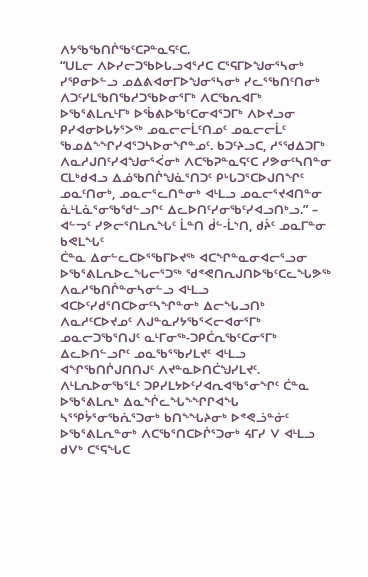ᐱᔭᖃᖃᑎᒌᖃᑦᑕᕈᓐᓇᕋᑦᑕ.
“ᑌᒪᓕ ᐱᐅᓯᓕᑐᖃᐅᒐᓗᐊᕐᓱᑕ ᑕᕐᕋᒥᐅᖑᓂᕐᓴᓂᒃ ᓯᕿᓂᐅᓪᓗ ᓄᐃᕕᐊᓂᒥᐅᖑᓂᕐᓴᓂᒃ ᓯᓚᕐᖃᑎᑦᑎᓂᒃ ᐱᑐᑦᓯᒪᖃᑎᖃᓱᑐᖃᐅᓂᕐᒥᒃ ᐱᑕᖃᕆᐊᒥᒃ ᐅᖃᕐᕕᒪᕆᒻᒥᒃ ᐅᖄᕕᐅᖃᑦᑕᓂᐊᕐᑐᒥᒃ ᐱᐅᔪᓗᓂ ᑭᓯᐊᓂᐅᒐᔭᕐᐳᖅ ᓄᓇᓕᓕᒫᑦᑎᓄᑦ ᓄᓇᓕᓕᒫᑦ ᖃᓄᐃᖕᖏᓯᐊᕐᑐᓴᐅᓂᖏᓐᓄᑦ. ᑲᑐᑦᔨᓗᑕ, ᓱᕐᖁᐃᑐᒥᒃ ᐱᓇᓱᒍᑎᑦᓯᐊᖑᓂᕐᐹᓂᒃ ᐱᑕᖃᕈᓐᓇᕋᑦᑕ ᓯᕗᓂᑦᓴᑎᓐᓂ ᑕᒪᒃᑯᐊᓗ ᐃᓅᖃᑎᒌᖑᓈᕐᑎᑐᑦ ᑭᒡᒐᑐᕐᑕᐅᒍᑎᖏᑦ ᓄᓇᑦᑎᓂᒃ, ᓄᓇᓕᕐᓚᑎᓐᓂᒃ ᐊᒻᒪᓗ ᓄᓇᓕᕐᔪᐊᑎᓐᓂ ᓈᒻᒪᓈᕐᓂᖃᖁᓪᓗᒋᑦ ᐃᓚᐅᑎᑦᓯᓂᖃᑦᓯᐊᓗᑎᒃᓗ.” – ᐊᓪᓓᑦ ᓯᕗᓕᕐᑎᒪᕆᖓᑦ ᒫᓐᑎ ᑰᓪ-ᒫᔅᑎ, ᑯᔩᑦ ᓄᓇᒥᓐᓂ ᑲᕙᒪᖓᑦ
ᑖᓐᓇ ᐃᓂᓪᓚᑕᐅᕐᖃᒥᐅᔪᖅ ᐊᑕᖏᓐᓇᓂᐊᓕᕐᓗᓂ ᐅᖃᕐᕕᒪᕆᐅᓚᖓᓕᕐᑐᖅ ᖁᕝᕙᑎᕆᒍᑎᐅᖃᑦᑕᓚᖓᕗᖅ ᐱᓇᓱᖃᑎᒌᓐᓂᓴᓂᓪᓗ ᐊᒻᒪᓗ ᐊᑕᐅᑦᓯᑯᕐᑎᑕᐅᓂᑦᓴᖏᓐᓂᒃ ᐃᓕᖓᓗᑎᒃ ᐱᓇᓱᑦᑕᐅᔪᓄᑦ ᐱᒍᓐᓇᓯᔭᖃᕐᐸᓕᐊᓂᕐᒥᒃ ᓄᓇᓕᑐᖃᕐᑎᒍᑦ ᓇᒻᒥᓂᖅ-ᑐᑭᑖᕆᖃᑦᑕᓂᕐᒥᒃ ᐃᓚᐅᑎᓪᓗᒋᑦ ᓄᓇᖃᕐᖃᓯᒪᔪᑦ ᐊᒻᒪᓗ ᐊᖏᖃᑎᒌᒍᑎᑎᒍᑦ ᐱᔪᓐᓇᐅᑎᑖᖑᓯᒪᔪᑦ. ᐱᒻᒪᕆᐅᓂᖃᕐᒪᑦ ᑐᑭᓯᒪᔭᐅᑦᓯᐊᕆᐊᖃᕐᓂᖏᑦ ᑖᓐᓇ ᐅᖃᕐᕕᒪᕆᒃ ᐃᓇᖐᓚᖓᖕᖏᒋᐊᖓ ᓴᕐᕿᔮᕐᓂᖃᕇᕐᑐᓂᒃ ᑲᑎᖕᖓᔨᓂᒃ ᐅᕝᕙᓘᓐᓃᑦ ᐅᖃᕐᕕᒪᕆᓐᓂᒃ ᐱᑕᖃᕐᑎᑕᐅᒌᕐᑐᓂᒃ ᔦᒥᓯ ᐯ ᐊᒻᒪᓗ ᑯᐯᒃ ᑕᕐᕋᖓᑕ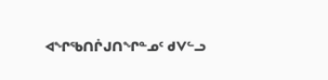ᐊᖏᖃᑎᒌᒍᑎᖏᓐᓄᑦ ᑯᐯᓪᓗ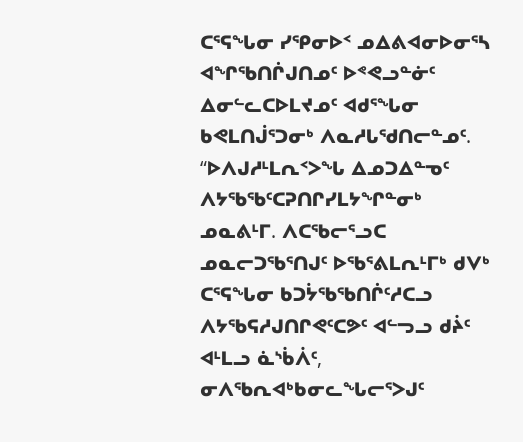ᑕᕐᕋᖓᓂ ᓯᕿᓂᐅᑉ ᓄᐃᕕᐊᓂᐅᓂᕐᓴ ᐊᖏᖃᑎᒌᒍᑎᓄᑦ ᐅᕝᕙᓗᓐᓃᑦ ᐃᓂᓪᓚᑕᐅᒪᔪᓄᑦ ᐊᑯᕐᖓᓂ ᑲᕙᒪᑎᒎᕐᑐᓂᒃ ᐱᓇᓱᒐᖁᑎᓕᓐᓄᑦ.
“ᐅᐱᒍᓱᒻᒪᕆᑉᐳᖓ ᐃᓄᑐᐃᓐᓀᑦ ᐱᔭᖃᖃᑦᑕᕈᑎᒋᓯᒪᔭᖏᓐᓂᒃ ᓄᓇᕕᒻᒥ. ᐱᑕᖃᓕᕐᓗᑕ ᓄᓇᓕᑐᖃᕐᑎᒍᑦ ᐅᖃᕐᕕᒪᕆᒻᒥᒃ ᑯᐯᒃ ᑕᕐᕋᖓᓂ ᑲᑐᔮᖃᖃᑎᒌᑦᓱᑕᓗ ᐱᔭᖃᕋᓱᒍᑎᒋᕙᑦᑕᕗᑦ ᐊᓪᓓᓗ ᑯᔩᑦ ᐊᒻᒪᓗ ᓈᔅᑳᐲᑦ, ᓂᐱᖃᕆᐊᒃᑲᓂᓚᖓᓕᕐᐳᒍᑦ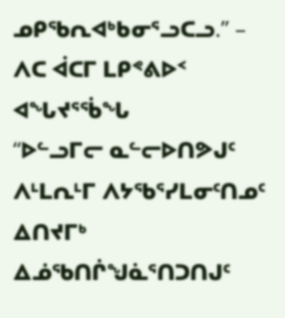ᓄᑭᖃᕆᐊᒃᑲᓂᕐᓗᑕᓗ.” – ᐱᑕ ᐋᑕᒥ ᒪᑭᕝᕕᐅᑉ ᐊᖓᔪᕐᖄᖓ
“ᐅᓪᓗᒥᓕ ᓇᓪᓕᐅᑎᕗᒍᑦ ᐱᒻᒪᕆᒻᒥ ᐱᔭᖃᕐᓯᒪᓂᑦᑎᓄᑦ ᐃᑎᔪᒥᒃ ᐃᓅᖃᑎᒌᖑᓈᕐᑎᑐᑎᒍᑦ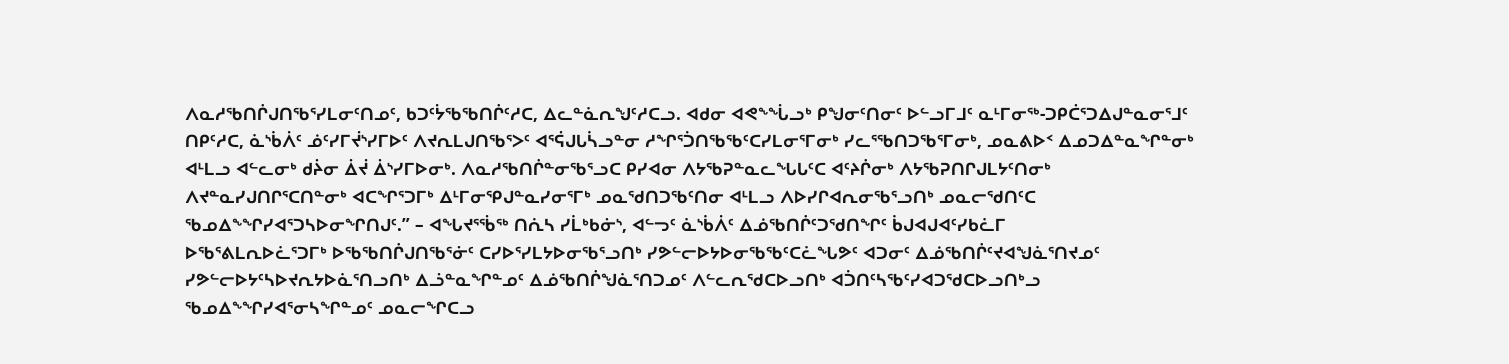ᐱᓇᓱᖃᑎᒌᒍᑎᖃᕐᓯᒪᓂᑦᑎᓄᑦ, ᑲᑐᑦᔮᖃᖃᑎᒌᑦᓱᑕ, ᐃᓚᓐᓈᕆᖑᑦᓱᑕᓗ. ᐊᑯᓂ ᐊᕙᖕᖔᓗᒃ ᑭᖑᓂᑦᑎᓂᑦ ᐅᓪᓗᒥᒧᑦ ᓇᒻᒥᓂᖅ-ᑐᑭᑖᕐᑐᐃᒍᓐᓇᓂᕐᒧᑦ ᑎᑭᑦᓱᑕ, ᓈᔅᑳᐲᑦ ᓅᑦᓯᒥᔫᔅᓯᒥᐅᑦ ᐱᔪᕆᒪᒍᑎᖃᕐᐳᑦ ᐊᕐᕌᒍᒐᓵᓗᓐᓂ ᓱᖏᕐᑑᑎᖃᖃᑦᑕᓯᒪᓂᕐᒥᓂᒃ ᓯᓚᕐᖃᑎᑐᖃᕐᒥᓂᒃ, ᓄᓇᕕᐅᑉ ᐃᓄᑐᐃᓐᓇᖏᓐᓂᒃ ᐊᒻᒪᓗ ᐊᓪᓚᓂᒃ ᑯᔩᓂ ᐄᔫ ᐄᔅᓯᒥᐅᓂᒃ. ᐱᓇᓱᖃᑎᒌᓐᓂᖃᕐᓗᑕ ᑭᓯᐊᓂ ᐱᔭᖃᕈᓐᓇᓚᖓᒐᑦᑕ ᐊᑦᔨᒌᓂᒃ ᐱᔭᖃᕈᑎᒋᒍᒪᔭᑦᑎᓂᒃ ᐱᔪᓐᓇᓯᒍᑎᒋᕐᑕᑎᓐᓂᒃ ᐊᑕᖏᕐᑐᒥᒃ ᐃᒻᒥᓂᕿᒍᓐᓇᓯᓂᕐᒥᒃ ᓄᓇᖁᑎᑐᖃᑦᑎᓂ ᐊᒻᒪᓗ ᐱᐅᓯᒋᐊᕆᓂᖃᕐᓗᑎᒃ ᓄᓇᓕᖁᑎᑦᑕ ᖃᓄᐃᖕᖏᓯᐊᕐᑐᓴᐅᓂᖏᑎᒍᑦ.” – ᐊᖓᔪᕐᖄᖅ ᑎᕇᓴ ᓯᒫᒃᑲᓃᔅ, ᐊᓪᓓᑦ ᓈᔅᑳᐲᑦ ᐃᓅᖃᑎᒌᑦᑐᖁᑎᖏᑦ ᑳᒍᐊᒍᐊᑦᓯᑲᓛᒥ
ᐅᖃᕐᕕᒪᕆᐅᓛᕐᑐᒥᒃ ᐅᖃᖃᑎᒌᒍᑎᖃᕐᓃᑦ ᑕᓯᐅᕐᓯᒪᔭᐅᓂᖃᕐᓗᑎᒃ ᓯᕗᓪᓕᐅᔭᐅᓂᖃᖃᑦᑕᓛᖓᕗᑦ ᐊᑐᓂᑦ ᐃᓅᖃᑎᒌᑦᔪᐊᖑᓈᕐᑎᔪᓄᑦ ᓯᕗᓪᓕᐅᔭᑦᓴᐅᔪᕆᔭᐅᓈᕐᑎᓗᑎᒃ ᐃᓘᓐᓇᖏᓐᓄᑦ ᐃᓅᖃᑎᒌᖑᓈᕐᑎᑐᓄᑦ ᐱᓪᓚᕆᖁᑕᐅᓗᑎᒃ ᐊᑑᑎᑦᓴᖃᑦᓯᐊᑐᖁᑕᐅᓗᑎᒃᓗ ᖃᓄᐃᖕᖏᓯᐊᕐᓂᓴᖏᓐᓄᑦ ᓄᓇᓕᖏᑕᓗ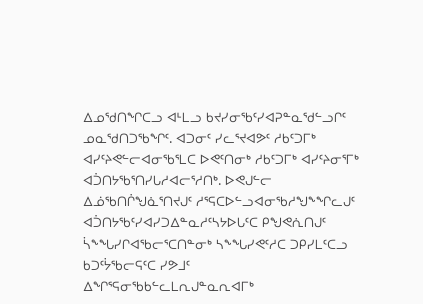ᐃᓄᖁᑎᖏᑕᓗ ᐊᒻᒪᓗ ᑲᔪᓯᓂᖃᑦᓯᐊᕈᓐᓇᖁᓪᓗᒋᑦ ᓄᓇᖁᑎᑐᖃᖏᑦ. ᐊᑐᓂᑦ ᓯᓚᕐᔪᐊᕗᑦ ᓱᑲᑦᑐᒥᒃ ᐊᓯᑦᔨᕙᓪᓕᐊᓂᖃᕐᒪᑕ ᐅᕙᑦᑎᓂᒃ ᓱᑲᑦᑐᒥᒃ ᐊᓯᑦᔨᓂᕐᒥᒃ ᐊᑑᑎᔭᖃᕐᑎᓯᒐᓱᐊᓕᕐᓱᑎᒃ. ᐅᕙᒍᓪᓕ ᐃᓅᖃᑎᒌᖑᓈᕐᑎᔪᒍᑦ ᓱᕐᕋᑕᐅᓪᓗᐊᓂᖃᓱᖑᖕᖏᓚᒍᑦ ᐊᑑᑎᔭᖃᑦᓯᐊᓯᑐᐃᓐᓇᓱᑦᓴᔭᐅᒐᑦᑕ ᑭᖑᕙᕇᑎᒍᑦ ᓵᖕᖓᓯᒋᐊᖃᓕᕐᑕᑎᓐᓂᒃ ᓴᖕᖓᓯᕙᑦᓱᑕ ᑐᑭᓯᒪᑦᑕᓗ ᑲᑐᑦᔮᖃᓕᕋᑦᑕ ᓯᕗᒧᑦ ᐃᖏᕐᕋᓂᖃᑲᓪᓚᒪᕆᒍᓐᓇᕆᐊᒥᒃ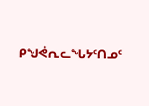ᑭᖑᕚᕆᓚᖓᔭᑦᑎᓄᑦ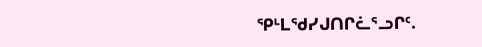ᕿᒻᒪᖁᓯᒍᑎᒋᓛᕐᓗᒋᑦ.